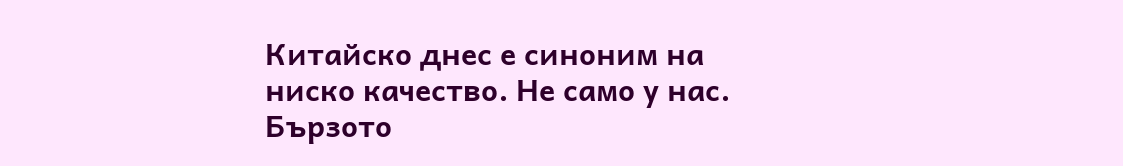Китайско днес е синоним на ниско качество. Не само у нас. Бързото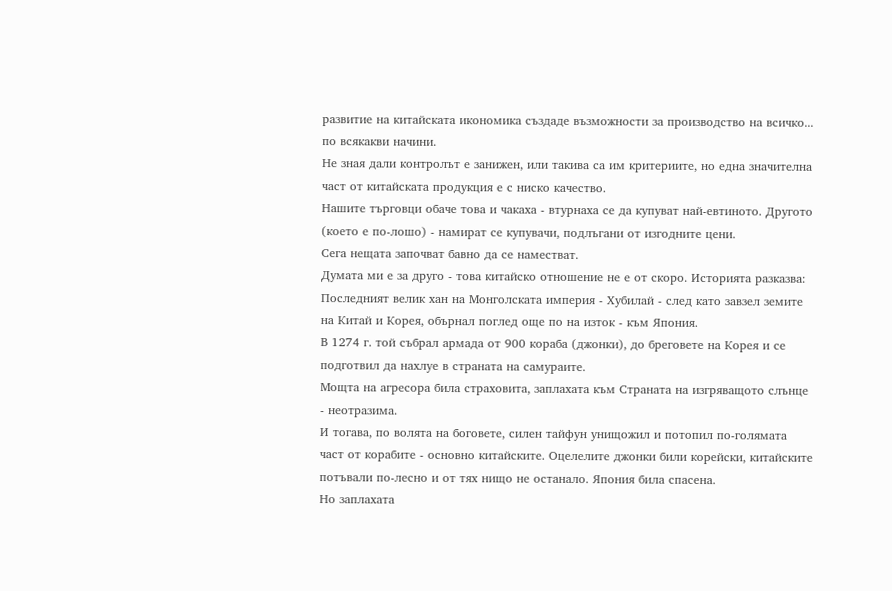развитие на китайската икономика създаде възможности за производство на всичко... по всякакви начини.
Не зная дали контролът е занижен, или такива са им критериите, но една значителна част от китайската продукция е с ниско качество.
Нашите търговци обаче това и чакаха - втурнаха се да купуват най-евтиното. Другото (което е по-лошо) - намират се купувачи, подлъгани от изгодните цени.
Сега нещата започват бавно да се наместват.
Думата ми е за друго - това китайско отношение не е от скоро. Историята разказва:
Последният велик хан на Монголската империя - Хубилай - след като завзел земите на Китай и Корея, обърнал поглед още по на изток - към Япония.
В 1274 г. той събрал армада от 900 кораба (джонки), до бреговете на Корея и се подготвил да нахлуе в страната на самураите.
Мощта на агресора била страховита, заплахата към Страната на изгряващото слънце - неотразима.
И тогава, по волята на боговете, силен тайфун унищожил и потопил по-голямата част от корабите - основно китайските. Оцелелите джонки били корейски, китайските потъвали по-лесно и от тях нищо не останало. Япония била спасена.
Но заплахата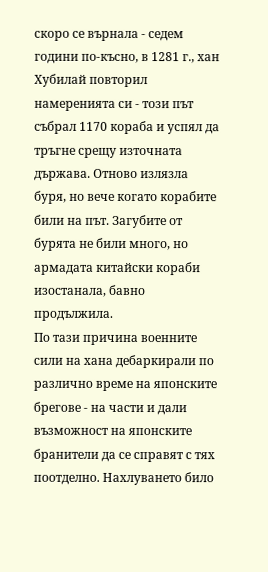скоро се върнала - седем години по-късно, в 1281 г., хан Хубилай повторил намеренията си - този път събрал 1170 кораба и успял да тръгне срещу източната държава. Отново излязла буря, но вече когато корабите били на път. Загубите от бурята не били много, но армадата китайски кораби изостанала, бавно продължила.
По тази причина военните сили на хана дебаркирали по различно време на японските брегове - на части и дали възможност на японските бранители да се справят с тях поотделно. Нахлуването било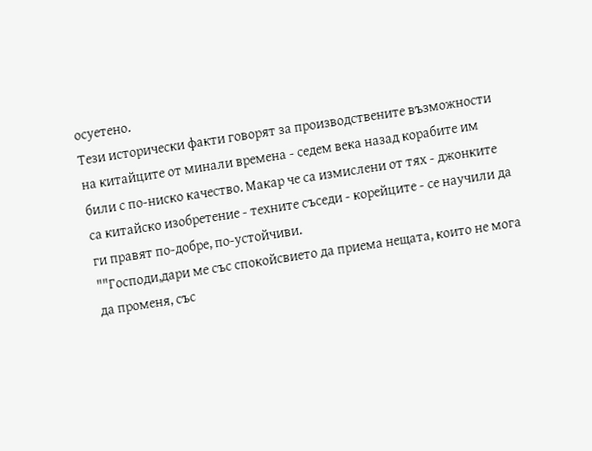осуетено.
Тези исторически факти говорят за производствените възможности на китайците от минали времена - седем века назад корабите им били с по-ниско качество. Макар че са измислени от тях - джонките са китайско изобретение - техните съседи - корейците - се научили да ги правят по-добре, по-устойчиви.
""Господи,дари ме със спокойсвието да приема нещата, които не мога да променя, със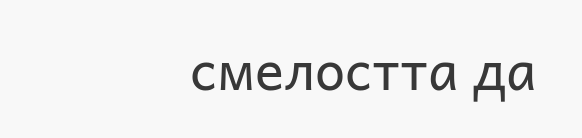смелостта да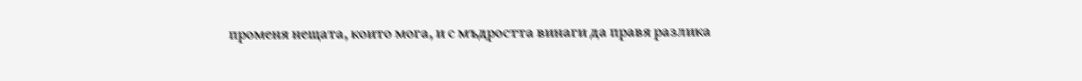променя нещата, които мога, и с мъдростта винаги да правя разлика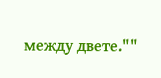между двете.""